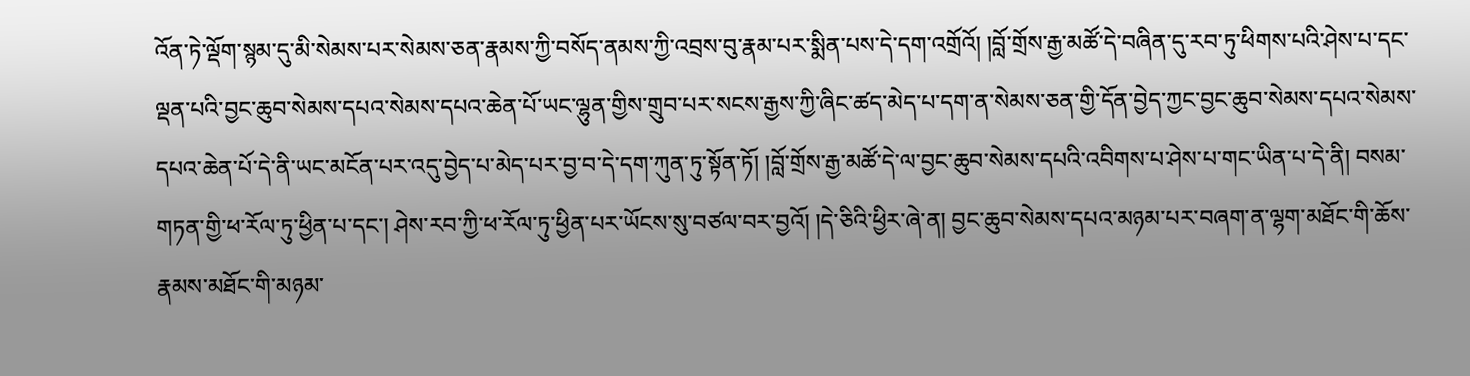འོན་ཏེ་ལྡོག་སྙམ་དུ་མི་སེམས་པར་སེམས་ཅན་རྣམས་ཀྱི་བསོད་ནམས་ཀྱི་འབྲས་བུ་རྣམ་པར་སྨིན་པས་དེ་དག་འགྲོའོ། །བློ་གྲོས་རྒྱ་མཚོ་དེ་བཞིན་དུ་རབ་ཏུ་ཕིགས་པའི་ཤེས་པ་དང་ལྡན་པའི་བྱང་ཆུབ་སེམས་དཔའ་སེམས་དཔའ་ཆེན་པོ་ཡང་ལྷུན་གྱིས་གྲུབ་པར་སངས་རྒྱས་ཀྱི་ཞིང་ཚད་མེད་པ་དག་ན་སེམས་ཅན་གྱི་དོན་བྱེད་ཀྱང་བྱང་ཆུབ་སེམས་དཔའ་སེམས་དཔའ་ཆེན་པོ་དེ་ནི་ཡང་མངོན་པར་འདུ་བྱེད་པ་མེད་པར་བྱ་བ་དེ་དག་ཀུན་ཏུ་སྟོན་ཏོ། །བློ་གྲོས་རྒྱ་མཚོ་དེ་ལ་བྱང་ཆུབ་སེམས་དཔའི་འབིགས་པ་ཤེས་པ་གང་ཡིན་པ་དེ་ནི། བསམ་གཏན་གྱི་ཕ་རོལ་ཏུ་ཕྱིན་པ་དང་། ཤེས་རབ་ཀྱི་ཕ་རོལ་ཏུ་ཕྱིན་པར་ཡོངས་སུ་བཙལ་བར་བྱའོ། །དེ་ཅིའི་ཕྱིར་ཞེ་ན། བྱང་ཆུབ་སེམས་དཔའ་མཉམ་པར་བཞག་ན་ལྷག་མཐོང་གི་ཆོས་རྣམས་མཐོང་གི་མཉམ་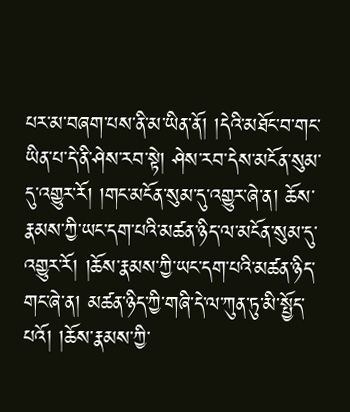པར་མ་བཞག་པས་ནི་མ་ཡིན་ནོ། །དེའི་མཐོང་བ་གང་ཡིན་པ་དེ་ནི་ཤེས་རབ་སྟེ། ཤེས་རབ་དེས་མངོན་སུམ་དུ་འགྱུར་རོ། །གང་མངོན་སུམ་དུ་འགྱུར་ཞེ་ན། ཆོས་རྣམས་ཀྱི་ཡང་དག་པའི་མཚན་ཉིད་ལ་མངོན་སུམ་དུ་འགྱུར་རོ། །ཆོས་རྣམས་ཀྱི་ཡང་དག་པའི་མཚན་ཉིད་གང་ཞེ་ན། མཚན་ཉིད་ཀྱི་གཞི་དེ་ལ་ཀུན་ཏུ་མི་སྤྱོད་པའོ། །ཆོས་རྣམས་ཀྱི་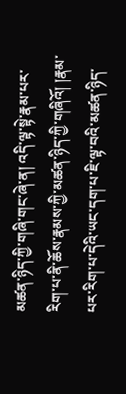མཚན་ཉིད་ཀྱི་གཞི་གང་ཞེ་ན། འདི་ལྟ་སྟེ་རྣམ་པར་རིག་པ་ནི་ཆོས་རྣམས་ཀྱི་མཚན་ཉིད་ཀྱི་གཞིའོ། །རྣམ་པར་རིག་པ་དེའི་ཡང་དག་པ་ཇི་ལྟ་བའི་མཚན་ཉིད་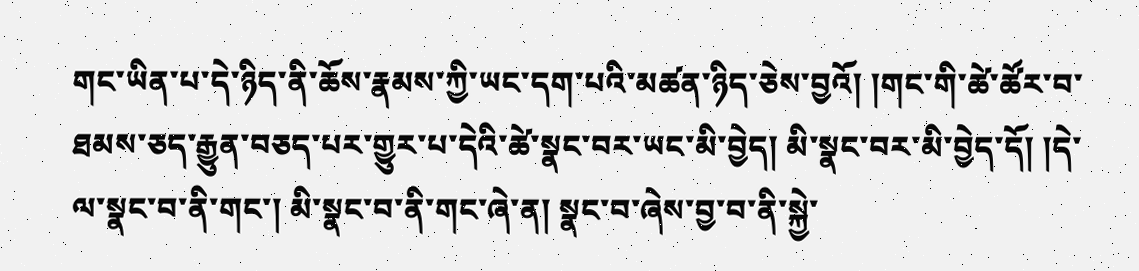གང་ཡིན་པ་དེ་ཉིད་ནི་ཆོས་རྣམས་ཀྱི་ཡང་དག་པའི་མཚན་ཉིད་ཅེས་བྱའོ། །གང་གི་ཚེ་ཚོར་བ་ཐམས་ཅད་རྒྱུན་བཅད་པར་གྱུར་པ་དེའི་ཚེ་སྣང་བར་ཡང་མི་བྱེད། མི་སྣང་བར་མི་བྱེད་དོ། །དེ་ལ་སྣང་བ་ནི་གང་། མི་སྣང་བ་ནི་གང་ཞེ་ན། སྣང་བ་ཞེས་བྱ་བ་ནི་སྐྱེ་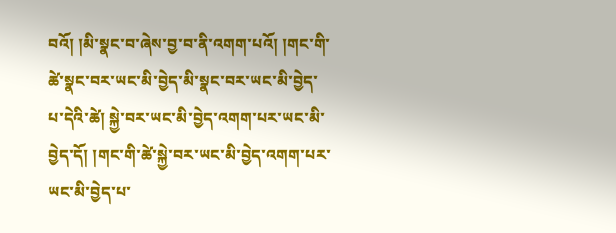བའོ། །མི་སྣང་བ་ཞེས་བྱ་བ་ནི་འགག་པའོ། །གང་གི་ཚེ་སྣང་བར་ཡང་མི་བྱེད་མི་སྣང་བར་ཡང་མི་བྱེད་པ་དེའི་ཚེ། སྐྱེ་བར་ཡང་མི་བྱེད་འགག་པར་ཡང་མི་བྱེད་དོ། །གང་གི་ཚེ་སྐྱེ་བར་ཡང་མི་བྱེད་འགག་པར་ཡང་མི་བྱེད་པ་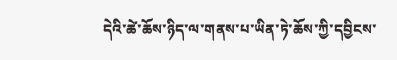དེའི་ཚེ་ཆོས་ཉིད་ལ་གནས་པ་ཡིན་ཏེ་ཆོས་ཀྱི་དབྱིངས་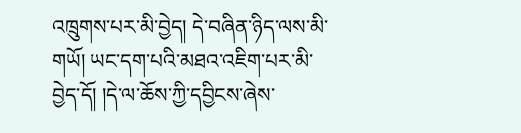འཁྲུགས་པར་མི་བྱེད། དེ་བཞིན་ཉིད་ལས་མི་གཡོ། ཡང་དག་པའི་མཐའ་འཇིག་པར་མི་བྱེད་དོ། །དེ་ལ་ཆོས་ཀྱི་དབྱིངས་ཞེས་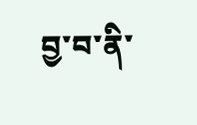བྱ་བ་ནི་